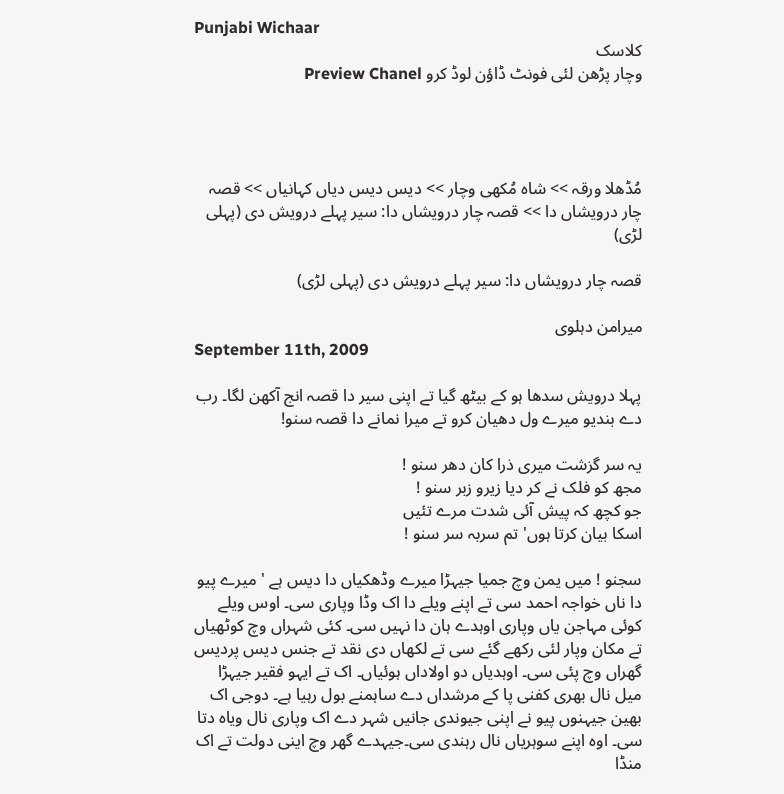Punjabi Wichaar
کلاسک
وچار پڑھن لئی فونٹ ڈاؤن لوڈ کرو Preview Chanel




مُڈھلا ورقہ >> شاہ مُکھی وچار >> دیس دیس دیاں کہانیاں >> قصہ چار درویشاں دا >> قصہ چار درویشاں دا: سیر پہلے درویش دی (پہلی لڑی)

قصہ چار درویشاں دا: سیر پہلے درویش دی (پہلی لڑی)

میرامن دہلوی
September 11th, 2009

پہلا درویش سدھا ہو کے بیٹھ گیا تے اپنی سیر دا قصہ انج آکھن لگا۔ رب دے بندیو میرے ول دھیان کرو تے میرا نمانے دا قصہ سنو!

یہ سر گزشت میری ذرا کان دھر سنو !
مجھ کو فلک نے کر دیا زیرو زبر سنو !
جو کچھ کہ پیش آئی شدت مرے تئیں
اسکا بیان کرتا ہوں' تم سربہ سر سنو !

سجنو ! میں یمن وچ جمیا جیہڑا میرے وڈھکیاں دا دیس ہے ' میرے پیو دا ناں خواجہ احمد سی تے اپنے ویلے دا اک وڈا وپاری سی۔ اوس ویلے کوئی مہاجن یاں وپاری اوہدے ہان دا نہیں سی۔ کئی شہراں وچ کوٹھیاں تے مکان وپار لئی رکھے گئے سی تے لکھاں دی نقد تے جنس دیس پردیس گھراں وچ پئی سی۔ اوہدیاں دو اولاداں ہوئیاں۔ اک تے ایہو فقیر جیہڑا میل نال بھری کفنی پا کے مرشداں دے ساہمنے بول رہیا ہے۔ دوجی اک بھین جیہنوں پیو نے اپنی جیوندی جانیں شہر دے اک وپاری نال ویاہ دتا سی۔ اوہ اپنے سوہریاں نال رہندی سی۔جیہدے گھر وچ اینی دولت تے اک منڈا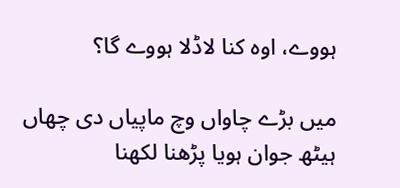ہووے، اوہ کنا لاڈلا ہووے گا؟

میں بڑے چاواں وچ ماپیاں دی چھاں ہیٹھ جوان ہویا پڑھنا لکھنا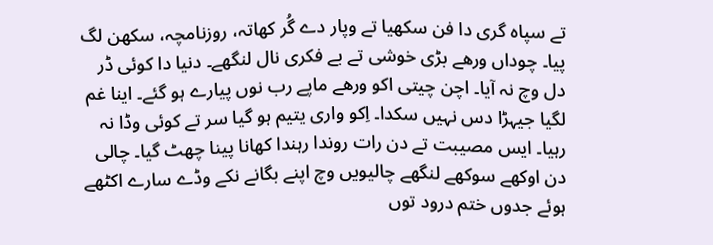تے سپاہ گری دا فن سکھیا تے وپار دے گُر کھاتہ، روزنامچہ، سکھن لگ پیا۔ چوداں ورھے بڑی خوشی تے بے فکری نال لنگھے۔ دنیا دا کوئی ڈر دل وچ نہ آیا۔ اچن چیتی اکو ورھے ماپے رب نوں پیارے ہو گئے۔ اینا غم لگیا جیہڑا دس نہیں سکدا۔ اِکو واری یتیم ہو گیا سر تے کوئی وڈا نہ رہیا۔ ایس مصیبت تے دن رات روندا رہندا کھانا پینا چھٹ گیا۔ چالی دن اوکھے سوکھے لنگھے چالیویں وچ اپنے بگانے نکے وڈے سارے اکٹھے ہوئے جدوں ختم درود توں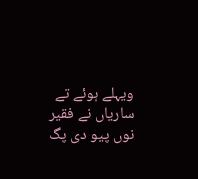ویہلے ہوئے تے ساریاں نے فقیر نوں پیو دی پگ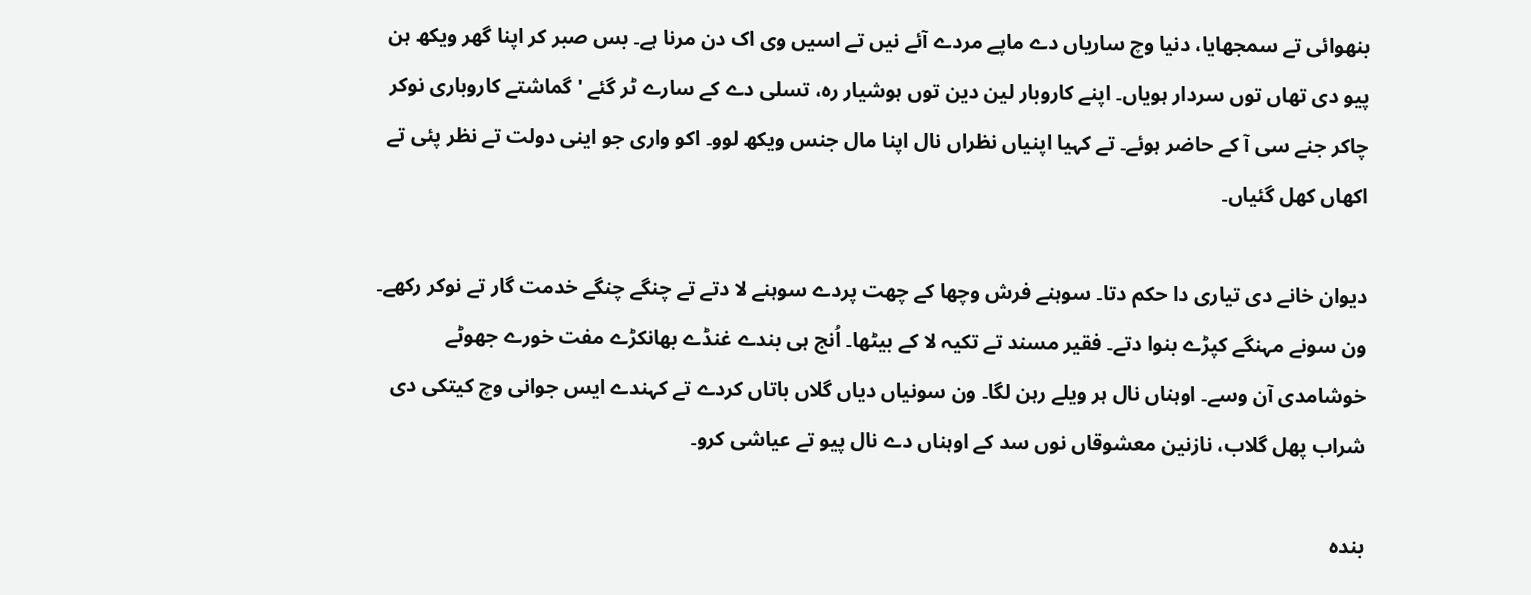بنھوائی تے سمجھایا، دنیا وچ ساریاں دے ماپے مردے آئے نیں تے اسیں وی اک دن مرنا ہے۔ بس صبر کر اپنا گھر ویکھ ہن پیو دی تھاں توں سردار ہویاں۔ اپنے کاروبار لین دین توں ہوشیار رہ، تسلی دے کے سارے ٹر گئے ' گماشتے کاروباری نوکر چاکر جنے سی آ کے حاضر ہوئے۔ تے کہیا اپنیاں نظراں نال اپنا مال جنس ویکھ لوو۔ اکو واری جو اینی دولت تے نظر پئی تے اکھاں کھل گئیاں۔

دیوان خانے دی تیاری دا حکم دتا۔ سوہنے فرش وچھا کے چھت پردے سوہنے لا دتے تے چنگے چنگے خدمت گار تے نوکر رکھے۔ ون سونے مہنگے کپڑے بنوا دتے۔ فقیر مسند تے تکیہ لا کے بیٹھا۔ اُنج ہی بندے غنڈے بھانکڑے مفت خورے جھوٹے خوشامدی آن وسے۔ اوہناں نال ہر ویلے رہن لگا۔ ون سونیاں دیاں گلاں باتاں کردے تے کہندے ایس جوانی وچ کیتکی دی شراب پھل گلاب، نازنین معشوقاں نوں سد کے اوہناں دے نال پیو تے عیاشی کرو۔

بندہ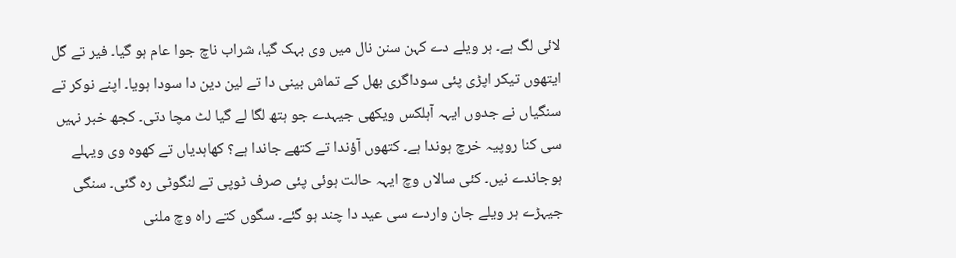لائی لگ ہے۔ ہر ویلے دے کہن سنن نال میں وی بہک گیا، شراب ناچ جوا عام ہو گیا۔ فیر تے گل ایتھوں تیکر اپڑی پئی سوداگری بھل کے تماش بینی دا تے لین دین دا سودا ہویا۔ اپنے نوکر تے سنگیاں نے جدوں ایہہ آہلکس ویکھی جیہدے جو ہتھ لگا لے گیا لٹ مچا دتی۔ کجھ خبر نہیں سی کنا روپیہ خرچ ہوندا ہے۔ کتھوں آؤندا تے کتھے جاندا ہے؟ کھاہدیاں تے کھوہ وی ویہلے ہوجاندے نیں۔ کئی سالاں وچ ایہہ حالت ہوئی پئی صرف ٹوپی تے لنگوٹی رہ گئی۔ سنگی جیہڑے ہر ویلے جان واردے سی عید دا چند ہو گئے۔ سگوں کتے راہ وچ ملنی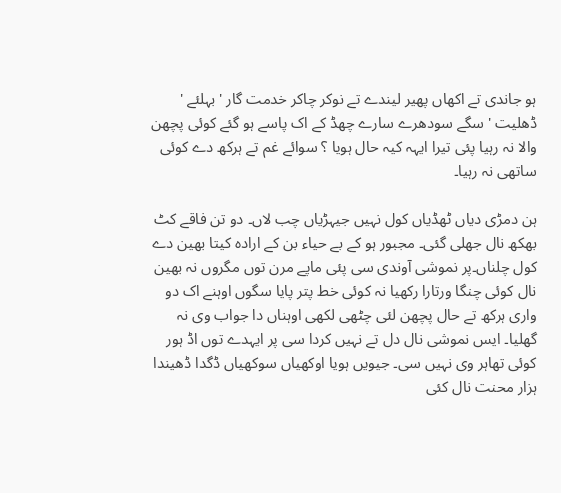ہو جاندی تے اکھاں پھیر لیندے تے نوکر چاکر خدمت گار ' بہلئے ' ڈھلیت ' سگے سودھرے سارے چھڈ کے اک پاسے ہو گئے کوئی پچھن والا نہ رہیا پئی تیرا ایہہ کیہ حال ہویا ؟ سوائے غم تے ہرکھ دے کوئی ساتھی نہ رہیا۔

ہن دمڑی دیاں ٹھڈیاں کول نہیں جیہڑیاں چب لاں۔ دو تن فاقے کٹ بھکھ نال جھلی گئی۔ مجبور ہو کے بے حیاء بن کے ارادہ کیتا بھین دے کول چلناں۔پر نموشی آوندی سی پئی ماپے مرن توں مگروں نہ بھین نال کوئی چنگا ورتارا رکھیا نہ کوئی خط پتر پایا سگوں اوہنے اک دو واری ہرکھ تے حال پچھن لئی چٹھی لکھی اوہناں دا جواب وی نہ گھلیا۔ ایس نموشی نال دل تے نہیں کردا سی پر ایہدے توں اڈ ہور کوئی تھاہر وی نہیں سی۔ جیویں ہویا اوکھیاں سوکھیاں ڈگدا ڈھیندا ہزار محنت نال کئی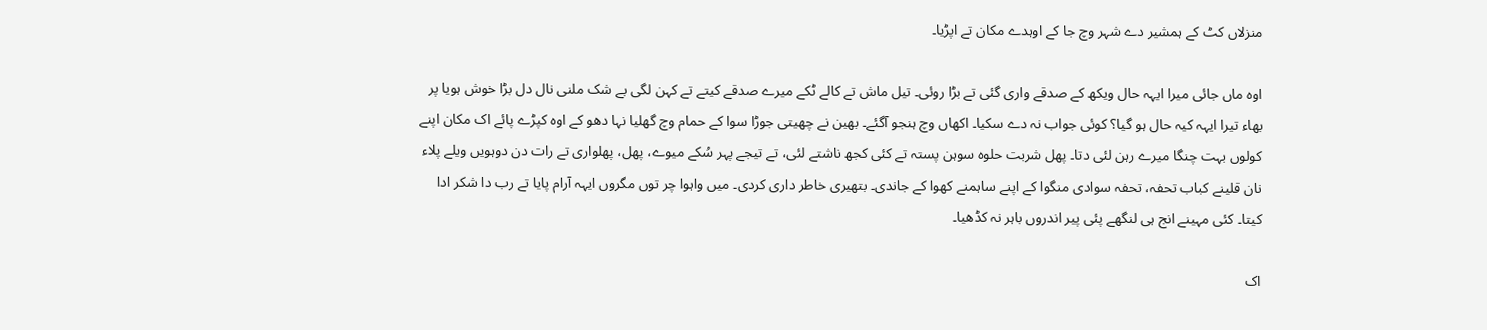منزلاں کٹ کے ہمشیر دے شہر وچ جا کے اوہدے مکان تے اپڑیا۔

اوہ ماں جائی میرا ایہہ حال ویکھ کے صدقے واری گئی تے بڑا روئی۔ تیل ماش تے کالے ٹکے میرے صدقے کیتے تے کہن لگی بے شک ملنی نال دل بڑا خوش ہویا پر بھاء تیرا ایہہ کیہ حال ہو گیا؟ کوئی جواب نہ دے سکیا۔ اکھاں وچ ہنجو آگئے۔ بھین نے چھیتی جوڑا سوا کے حمام وچ گھلیا نہا دھو کے اوہ کپڑے پائے اک مکان اپنے کولوں بہت چنگا میرے رہن لئی دتا۔ پھل شربت حلوہ سوہن پستہ تے کئی کجھ ناشتے لئی، تے تیجے پہر سُکے میوے، پھل، پھلواری تے رات دن دوہویں ویلے پلاء نان قلینے کباب تحفہ، تحفہ سوادی منگوا کے اپنے ساہمنے کھوا کے جاندی۔ بتھیری خاطر داری کردی۔ میں واہوا چر توں مگروں ایہہ آرام پایا تے رب دا شکر ادا کیتا۔ کئی مہینے انج ہی لنگھے پئی پیر اندروں باہر نہ کڈھیا۔

اک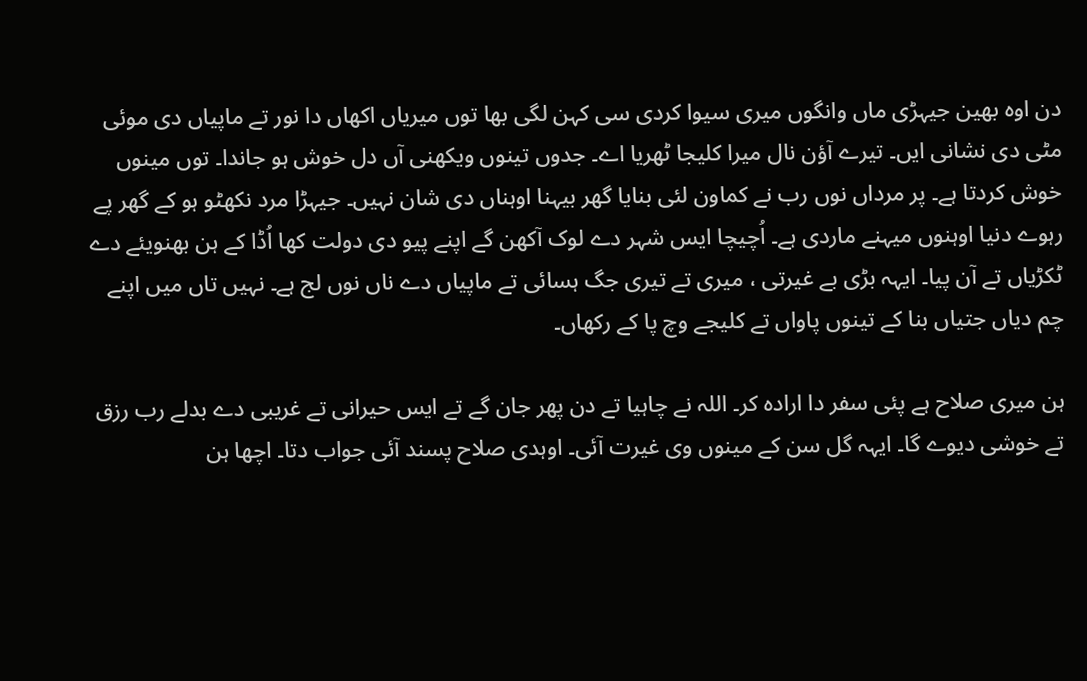دن اوہ بھین جیہڑی ماں وانگوں میری سیوا کردی سی کہن لگی بھا توں میریاں اکھاں دا نور تے ماپیاں دی موئی مٹی دی نشانی ایں۔ تیرے آؤن نال میرا کلیجا ٹھریا اے۔ جدوں تینوں ویکھنی آں دل خوش ہو جاندا۔ توں مینوں خوش کردتا ہے۔ پر مرداں نوں رب نے کماون لئی بنایا گھر بیہنا اوہناں دی شان نہیں۔ جیہڑا مرد نکھٹو ہو کے گھر پے رہوے دنیا اوہنوں میہنے ماردی ہے۔ اُچیچا ایس شہر دے لوک آکھن گے اپنے پیو دی دولت کھا اُڈا کے ہن بھنویئے دے ٹکڑیاں تے آن پیا۔ ایہہ بڑی بے غیرتی ، میری تے تیری جگ ہسائی تے ماپیاں دے ناں نوں لج ہے۔ نہیں تاں میں اپنے چم دیاں جتیاں بنا کے تینوں پاواں تے کلیجے وچ پا کے رکھاں۔

ہن میری صلاح ہے پئی سفر دا ارادہ کر۔ اللہ نے چاہیا تے دن پھر جان گے تے ایس حیرانی تے غریبی دے بدلے رب رزق تے خوشی دیوے گا۔ ایہہ گل سن کے مینوں وی غیرت آئی۔ اوہدی صلاح پسند آئی جواب دتا۔ اچھا ہن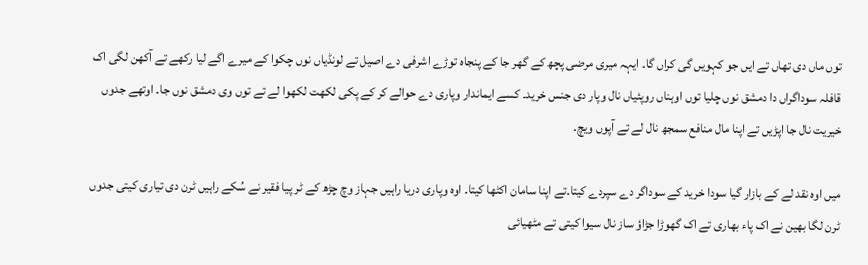توں ماں دی تھاں تے ایں جو کہویں گی کراں گا۔ ایہہ میری مرضی پچھ کے گھر جا کے پنجاہ توڑے اشرفی دے اصیل تے لونڈیاں نوں چکوا کے میرے اگے لیا رکھے تے آکھن لگی اک قافلہ سوداگراں دا دمشق نوں چلیا توں اوہناں روپئیاں نال وپار دی جنس خرید۔ کسے ایماندار وپاری دے حوالے کر کے پکی لکھت لکھوا لے تے توں وی دمشق نوں جا۔ اوتھے جدوں خیریت نال جا اپڑیں تے اپنا مال منافع سمجھ نال لے تے آپوں ویچ۔

میں اوہ نقد لے کے بازار گیا سودا خرید کے سوداگر دے سپردے کیتا۔تے اپنا سامان اکٹھا کیتا۔ اوہ وپاری دریا راہیں جہاز وچ چڑھ کے ٹر پیا فقیر نے سُکے راہیں ٹرن دی تیاری کیتی جدوں ٹرن لگا بھین نے اک پاء بھاری تے اک گھوڑا جڑاؤ ساز نال سیوا کیتی تے مٹھیائی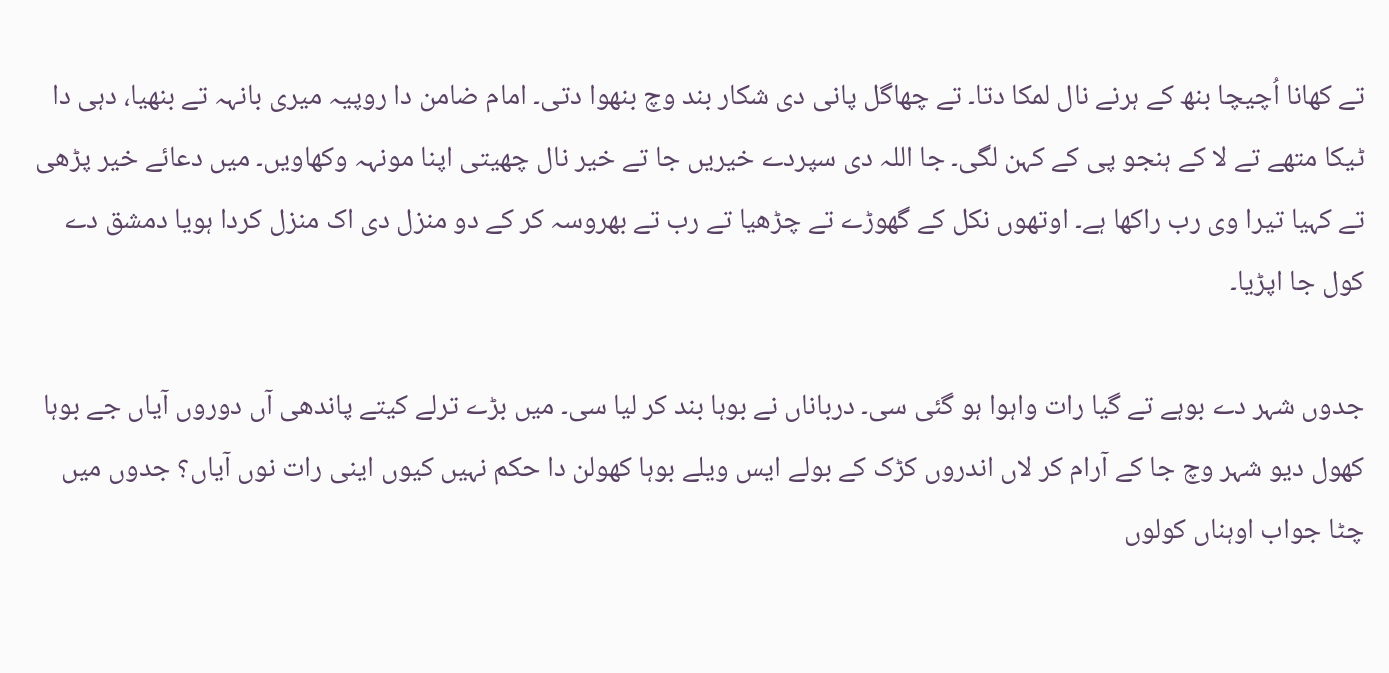تے کھانا اُچیچا بنھ کے ہرنے نال لمکا دتا۔ تے چھاگل پانی دی شکار بند وچ بنھوا دتی۔ امام ضامن دا روپیہ میری بانہہ تے بنھیا، دہی دا ٹیکا متھے تے لا کے ہنجو پی کے کہن لگی۔ جا اللہ دی سپردے خیریں جا تے خیر نال چھیتی اپنا مونہہ وکھاویں۔ میں دعائے خیر پڑھی تے کہیا تیرا وی رب راکھا ہے۔ اوتھوں نکل کے گھوڑے تے چڑھیا تے رب تے بھروسہ کر کے دو منزل دی اک منزل کردا ہویا دمشق دے کول جا اپڑیا۔

جدوں شہر دے بوہے تے گیا رات واہوا ہو گئی سی۔ درباناں نے بوہا بند کر لیا سی۔ میں بڑے ترلے کیتے پاندھی آں دوروں آیاں جے بوہا کھول دیو شہر وچ جا کے آرام کر لاں اندروں کڑک کے بولے ایس ویلے بوہا کھولن دا حکم نہیں کیوں اینی رات نوں آیاں؟ جدوں میں چٹا جواب اوہناں کولوں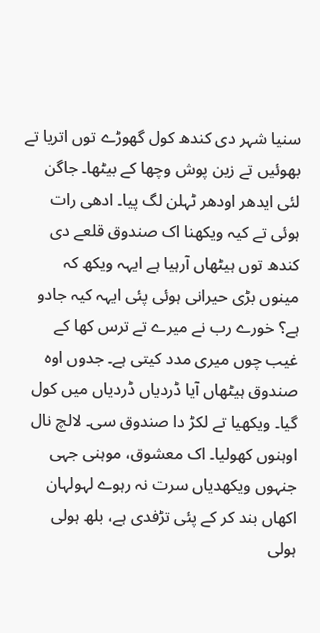سنیا شہر دی کندھ کول گھوڑے توں اتریا تے بھوئیں تے زین پوش وچھا کے بیٹھا۔ جاگن لئی ایدھر اودھر ٹہلن لگ پیا۔ ادھی رات ہوئی تے کیہ ویکھنا اک صندوق قلعے دی کندھ توں ہیٹھاں آرہیا ہے ایہہ ویکھ کہ مینوں بڑی حیرانی ہوئی پئی ایہہ کیہ جادو ہے؟ خورے رب نے میرے تے ترس کھا کے غیب چوں میری مدد کیتی ہے۔ جدوں اوہ صندوق ہیٹھاں آیا ڈردیاں ڈردیاں میں کول گیا۔ ویکھیا تے لکڑ دا صندوق سی۔ لالچ نال اوہنوں کھولیا۔ اک معشوق، موہنی جہی جنہوں ویکھدیاں سرت نہ رہوے لہولہان اکھاں بند کر کے پئی تڑفدی ہے، بلھ ہولی ہولی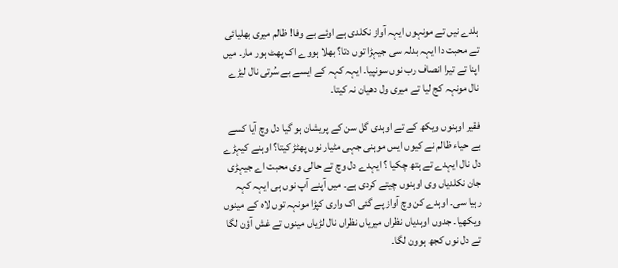ہلدے نیں تے مونہوں ایہہ آواز نکلدی ہے اوئے بے وفا! ظالم میری بھلیائی تے محبت دا ایہہ بدلہ سی جیہڑا توں دتا؟ بھلا ہووے اک پھٹ ہور مار۔ میں اپنا تے تیرا انصاف رب نوں سونپیا۔ ایہہ کہہ کے ایسے بے سُرتی نال لیڑے نال مونہہ کج لیا تے میری ول دھیان نہ کیتا۔

فقیر اوہنوں ویکھ کے تے اوہدی گل سن کے پریشان ہو گیا دل وچ آیا کسے بے حیاء ظالم نے کیوں ایس موہنی جہی مٹیار نوں پھٹڑ کیتا؟ اوہنے کیہڑے دل نال ایہدے تے ہتھ چکیا ؟ ایہدے دل وچ تے حالی وی محبت اے جیہڑی جان نکلدیاں وی اوہنوں چیتے کردی ہے۔ میں آپنے آپ نوں ہی ایہہ کہہ رہیا سی۔ اوہدے کن وچ آواز پے گئی اک واری کپڑا مونہہ توں لاہ کے مینوں ویکھیا۔ جدوں اوہدیاں نظراں میریاں نظراں نال لڑیاں مینوں تے غش آؤن لگا تے دل نوں کجھ ہوون لگا۔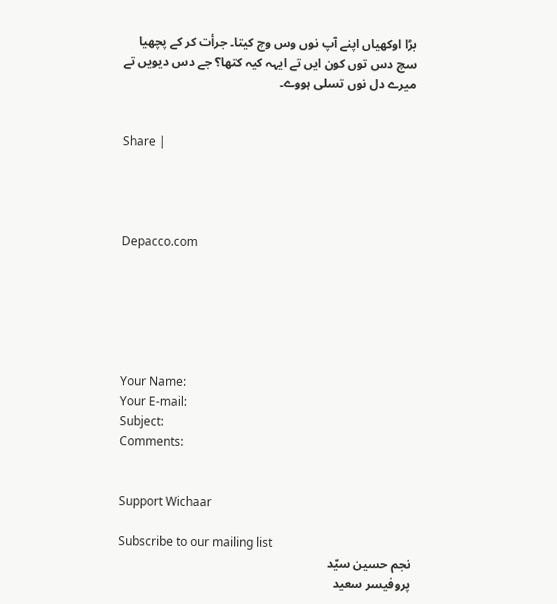بڑا اوکھیاں اپنے آپ نوں وس وچ کیتا۔ جرأت کر کے پچھیا سچ دس توں کون ایں تے ایہہ کیہ کتھا؟ جے دس دیویں تے میرے دل نوں تسلی ہووے۔


Share |




Depacco.com






Your Name:
Your E-mail:
Subject:
Comments:


Support Wichaar

Subscribe to our mailing list
نجم حسین سیّد
پروفیسر سعید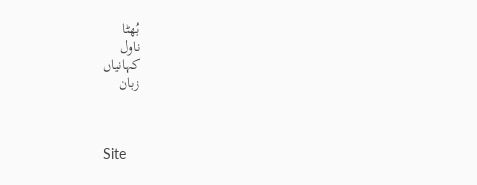بُھٹا
ناول
کہانیاں
زبان



Site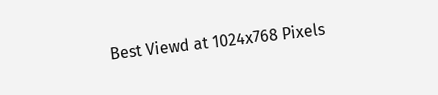Best Viewd at 1024x768 Pixels